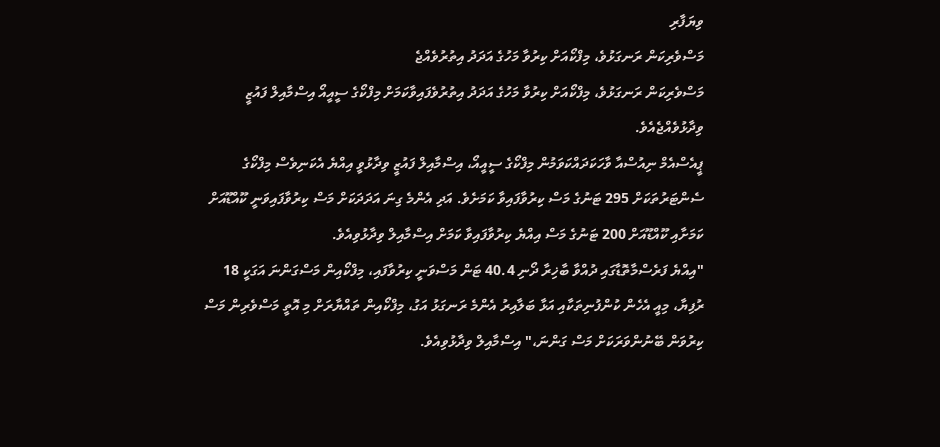ވިޔަފާރި
މަސްވެރިކަން ރަނގަޅުވެ، މިފްކޯއަށް ކިރުވާ މަހުގެ އަދަދު އިތުރުވެއްޖެ
މަސްވެރިކަން ރަނގަޅުވެ، މިފްކޯއަށް ކިރުވާ މަހުގެ އަދަދު އިތުރުވެފައިވާކަމަށް މިފްކޯގެ ސީއީއޯ އިސްމާއިލް ފައުޒީ ވިދާޅުވެއްޖެއެވެ.
ޕީއެސްއެމް ނިއުސްއާ ވާހަކަދައްކަވަމުން މިފްކޯގެ ސީއީއޯ، އިސްމާއިލް ފައުޒީ ވިދާޅުވީ އިއްޔެ އެކަނިވެސް މިފްކޯގެ ސެންޓަރުތަކަށް 295 ޓަނުގެ މަސް ކިރުވާފައިވާ ކަމަށެވެ. އަދި އެންމެ ގިނަ އަދަދަކަށް މަސް ކިރުވާފައިވަނީ ކޫއްޑޫއަށް ކަމަށާއި ކޫއްޑޫއަށް 200 ޓަނުގެ މަސް އިއްޔެ ކިރުވާފައިވާ ކަމަށް އިސްމާއިލް ވިދާޅުވިއެވެ.
"އިއްޔެ ފަރެސްމާތޮޑާގައި ދުއްވާ ބާޚިރާ ދޯނި 40.4 ޓަން މަސްވަނީ ކިރުވާފައި، މިފްކޯއިން މަސްގަންނަ އަގަކީ 18 ރުފިޔާ، މިއީ އެހެން ކުންފުނިތަކާއި އަޅާ ބަލާއިރު އެންމެ ރަނގަޅު އަގު، މިފްކޯއިން ތައްޔާރަށް މި އޮތީ މަސްވެރިން މަސް ކިރުވަން ބޭނުންވަރަކަށް މަސް ގަންނަ،" އިސްމާއިލް ވިދާޅުވިއެވެ.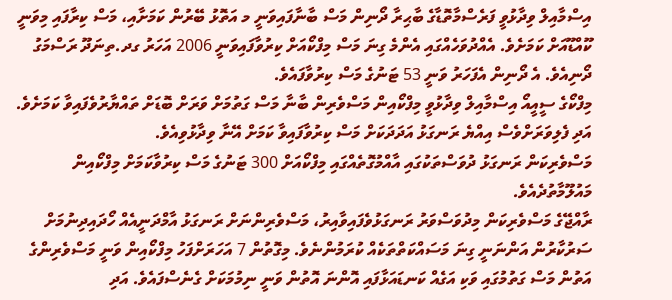އިސްމާއިލް ވިދާޅުވީ ފަރެސްމާތޮޑާގެ ބާޙިރާ ދޯނިން މަސް ބާނާފައިވަނީ މ އަތޮޅު ބޭރުން ކަމަށާއި، މަސް ކިރާފައި މިވަނީ ކޫއްޑޫއަށް ކަމަށެވެ. އެއްދުވަހެއްގައި އެންމެ ގިނަ މަސް މިފްކޯއަށް ކިރުވާފައިވަނީ 2006 އަހަރު ގދ.ތިނަދޫ ރަސްމަގު ދޯނިއެވެ. އެ ދޯނިން އެފަހަރު ވަނީ 53 ޓަނުގެ މަސް ކިރުވާފައެވެ.
މިފްކޯގެ ސީއީއޯ އިސްމާއިލް ވިދާޅުވީ މިފްކޯއިން މަސްވެރިން ބާނާ މަސް ގަތުމަށް ވަރަށް ބޮޑަށް ތައްޔާރުވެފައިވާ ކަމަށެވެ. އަދި ފެލިވަރަށްވެސް އިއްޔެ ރަނގަޅު އަދަދަކަށް މަސް ކިރުވާފައިވާ ކަމަށް އޭނާ ވިދާޅުވިއެވެ.
މަސްވެރިކަން ރަނގަޅު ދުވަސްތަކުގައި އާއްމުގޮތެއްގައި މިފްކޯއަށް 300 ޓަނުގެ މަސް ކިރުވާކަމަށް މިފްކޯއިން މައުލޫމާތުދެއެވެ.
ރާއްޖޭގެ މަސްވެރިކަން މިދުވަސްވަރު ރަނގަޅުވެފައިވާއިރު، މަސްވެރިންނަށް ރަނގަޅު އާމްދަނީއެއް ހޯދައިދިނުމަށް ސަރުކާރުން އަންނަނީ ގިނަ މަސައްކަތްތަކެއް ކުރަމުންނެވެ. މިގޮތުން 7 އަހަރަށްފަހު މިފްކޯއިން ވަނީ މަސްވެރިންގެ އަތުން މަސް ގަތުމުގައި ވަކި އަގެއް ކަނޑައަޅާފައި އޮންނަ އޮތުން ވަނީ ނިމުމަކަށް ގެނެސްފައެވެ. އަދި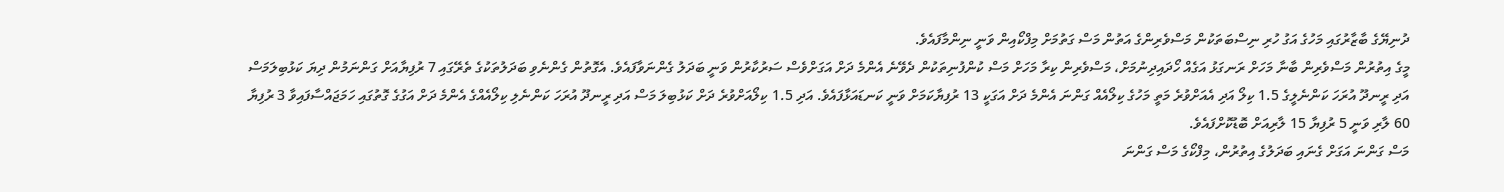ދުނިޔޭގެ ބާޒާރުގައި މަހުގެ އަގު ހުރި ނިސްބަތަކުން މަސްވެރިންގެ އަތުން މަސް ގަތުމަށް މިފްކޯއިން ވަނީ ނިންމާފައެވެ.
މީގެ އިތުރުން މަސްވެރިން ބާނާ މަހަށް ރަނގަޅު އަގެއް ހޯދައިދިނުމަށް، މަސްވެރިން ކިރާ މަހަށް މަސް ކުންފުނިތަކުން ދެވޭނެ އެންމެ ދަށް އަގަށްވެސް ސަރުކާރުން ވަނީ ބަދަލު ގެންނަވާފައެވެ. އެގޮތުން ގެންނެވި ބަދަލުތަކުގެ ތެރޭގައި 7 ރުފިޔާއަށް ގަންނަމުން ދިޔަ ކަޅުބިލަމަސް އަދި ރީނދޫ އުރަހަ ކަންނެލީގެ 1.5 ކިލޯ އަދި އެއަށްވުރެ މަތީ މަހުގެ ކިލޯއެއް ގަންނަ އެންމެ ދަށް އަގަކީ 13 ރުފިޔާކަމަށް ވަނީ ކަނޑައަޅާފައެވެ. އަދި 1.5 ކިލޯއަށްވުރެ ދަށް ކަޅުބިލަ މަސް އަދި ރީނދޫ އުރަހަ ކަންނެލި ކިލޯއެއްގެ އެންމެ ދަށް އަގުގެ ގޮތުގައި ހަމަޖައްސާފައިވާ 3 ރުފިޔާ 60 ލާރި ވަނީ 5 ރުފިޔާ 15 ލާރިއަށް ބޮޑުކޮށްފައެވެ.
މަސް ގަންނަ އަގަށް ގެނައި ބަދަލުގެ އިތުރުން، މިފްކޯގެ މަސް ގަންނަ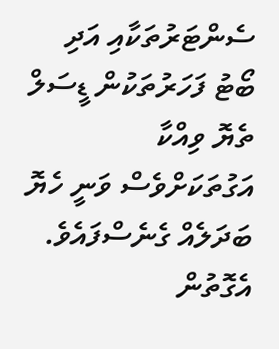ސެންޓަރުތަކާއި އަދި ބޯޓު ފަހަރުތަކުން ޑީސަލް ތެޔޮ ވިއްކާ އަގުތަކަށްވެސް ވަނީ ހެޔޮ ބަދަލެއް ގެނެސްފައެވެ. އެގޮތުން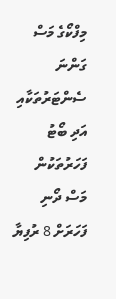މިފްކޯގެ މަސް ގަންނަ ސެންޓަރުތަކާއި އަދި ބޯޓު ފަހަރުތަކުން މަސް ދޯނި ފަހަރަށް 8 ރުފިޔާ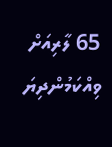65 ލާރިއަށް ވިއްކަމުންދިޔަ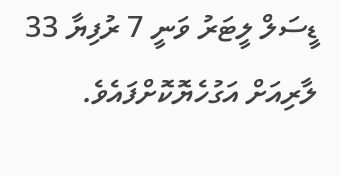ޑީސަލް ލީޓަރު ވަނީ 7 ރުފިޔާ 33 ލާރިއަށް އަގުހެޔޮކޮށްފައެވެ.